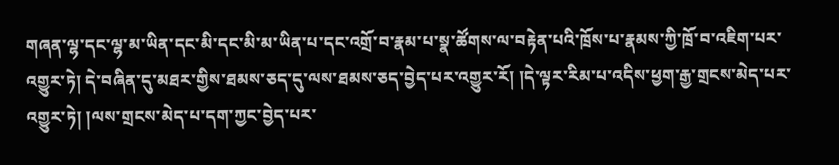གཞན་ལྷ་དང་ལྷ་མ་ཡིན་དང་མི་དང་མི་མ་ཡིན་པ་དང་འགྲོ་བ་རྣམ་པ་སྣ་ཚོགས་ལ་བརྟེན་པའི་ཁྲོས་པ་རྣམས་ཀྱི་ཁྲོ་བ་འཇིག་པར་འགྱུར་ཏེ། དེ་བཞིན་དུ་མཐར་གྱིས་ཐམས་ཅད་དུ་ལས་ཐམས་ཅད་བྱེད་པར་འགྱུར་རོ། །དེ་ལྟར་རིམ་པ་འདིས་ཕྱག་རྒྱ་གྲངས་མེད་པར་འགྱུར་ཏེ། །ལས་གྲངས་མེད་པ་དག་ཀྱང་བྱེད་པར་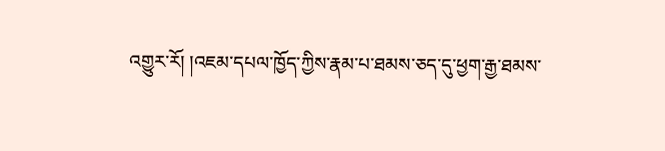འགྱུར་རོ། །འཇམ་དཔལ་ཁྱོད་ཀྱིས་རྣམ་པ་ཐམས་ཅད་དུ་ཕྱག་རྒྱ་ཐམས་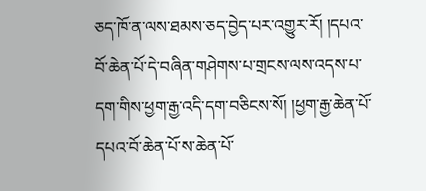ཅད་ཁོ་ན་ལས་ཐམས་ཅད་བྱེད་པར་འགྱུར་རོ། །དཔའ་བོ་ཆེན་པོ་དེ་བཞིན་གཤེགས་པ་གྲངས་ལས་འདས་པ་དག་གིས་ཕྱག་རྒྱ་འདི་དག་བཅིངས་སོ། །ཕྱག་རྒྱ་ཆེན་པོ་དཔའ་བོ་ཆེན་པོ་ས་ཆེན་པོ་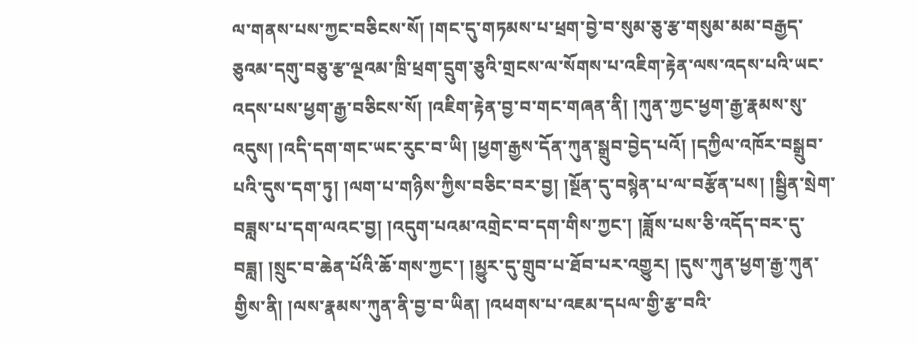ལ་གནས་པས་ཀྱང་བཅིངས་སོ། །གང་དུ་གཏམས་པ་ཕྲག་བྱེ་བ་སུམ་ཅུ་རྩ་གསུམ་མམ་བརྒྱད་ཅུའམ་དགུ་བཅུ་རྩ་ལྔའམ་ཁྲི་ཕྲག་དྲུག་ཅུའི་གྲངས་ལ་སོགས་པ་འཇིག་རྟེན་ལས་འདས་པའི་ཡང་འདས་པས་ཕྱག་རྒྱ་བཅིངས་སོ། །འཇིག་རྟེན་བྱ་བ་གང་གཞན་ནི། །ཀུན་ཀྱང་ཕྱག་རྒྱ་རྣམས་སུ་འདུས། །འདི་དག་གང་ཡང་རུང་བ་ཡི། །ཕྱག་རྒྱས་དོན་ཀུན་སྒྲུབ་བྱེད་པའོ། །དཀྱིལ་འཁོར་བསྒྲུབ་པའི་དུས་དག་ཏུ། །ལག་པ་གཉིས་ཀྱིས་བཅིང་བར་བྱ། །སྔོན་དུ་བསྙེན་པ་ལ་བརྩོན་པས། །སྦྱིན་སྲེག་བཟླས་པ་དག་ལའང་བྱ། །འདུག་པའམ་འགྲེང་བ་དག་གིས་ཀྱང་། །ཟློས་པས་ཅི་འདོད་བར་དུ་བཟླ། །སྲུང་བ་ཆེན་པོའི་ཆོ་གས་ཀྱང་། །མྱུར་དུ་གྲུབ་པ་ཐོབ་པར་འགྱུར། །དུས་ཀུན་ཕྱག་རྒྱ་ཀུན་གྱིས་ནི། །ལས་རྣམས་ཀུན་ནི་བྱ་བ་ཡིན། །འཕགས་པ་འཇམ་དཔལ་གྱི་རྩ་བའི་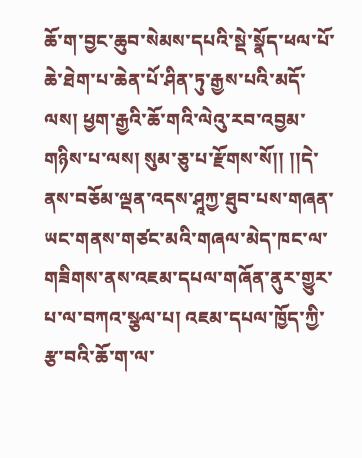ཆོ་ག་བྱང་ཆུབ་སེམས་དཔའི་སྡེ་སྣོད་ཕལ་པོ་ཆེ་ཐེག་པ་ཆེན་པོ་ཤིན་ཏུ་རྒྱས་པའི་མདོ་ལས། ཕྱག་རྒྱའི་ཆོ་གའི་ལེའུ་རབ་འབྱམ་གཉིས་པ་ལས། སུམ་ཅུ་པ་རྫོགས་སོ།། །།དེ་ནས་བཅོམ་ལྡན་འདས་ཤཱཀྱ་ཐུབ་པས་གཞན་ཡང་གནས་གཙང་མའི་གཞལ་མེད་ཁང་ལ་གཟིགས་ནས་འཇམ་དཔལ་གཞོན་ནུར་གྱུར་པ་ལ་བཀའ་སྩལ་པ། འཇམ་དཔལ་ཁྱོད་ཀྱི་རྩ་བའི་ཆོ་ག་ལ་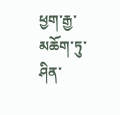ཕྱག་རྒྱ་མཆོག་ཏུ་ཤིན་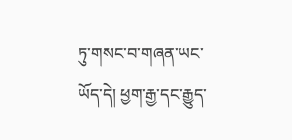ཏུ་གསང་བ་གཞན་ཡང་ཡོད་དེ། ཕྱག་རྒྱ་དང་རྒྱུད་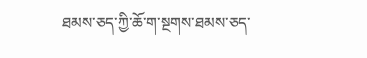ཐམས་ཅད་ཀྱི་ཆོ་ག་སྔགས་ཐམས་ཅད་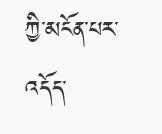ཀྱི་མངོན་པར་འདོད་